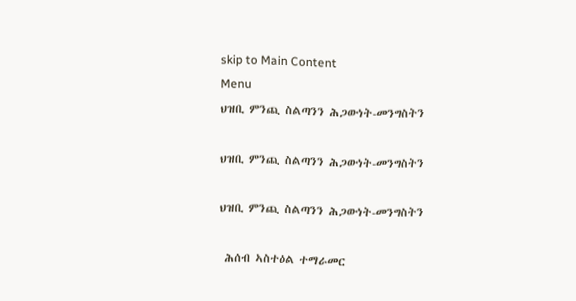skip to Main Content
Menu
ህዝቢ ምንጪ ስልጣንን ሕጋውነት-መንግስትን

ህዝቢ ምንጪ ስልጣንን ሕጋውነት-መንግስትን

ህዝቢ ምንጪ ስልጣንን ሕጋውነት-መንግስትን

 ሕሰብ ኣስተዕል ተማራመር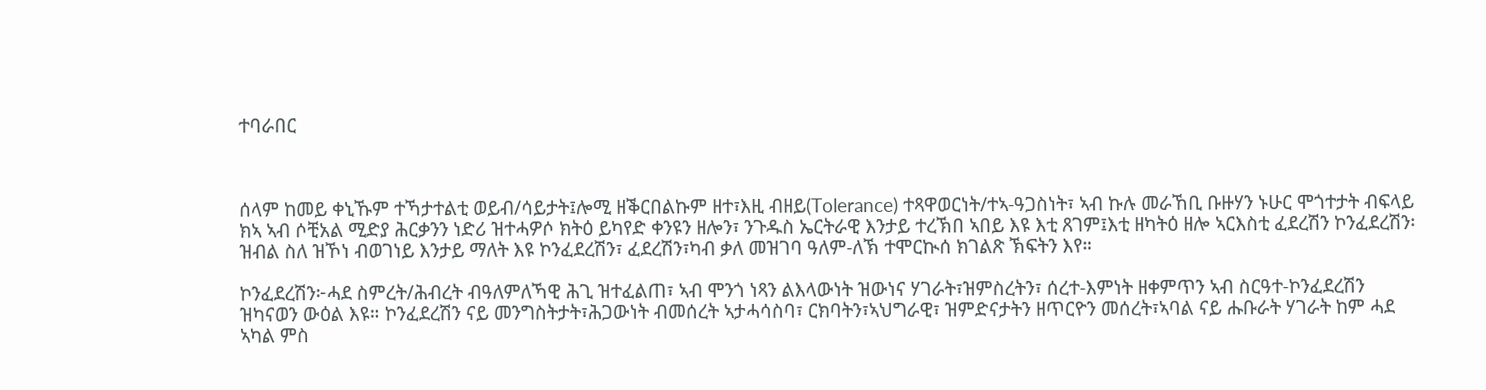ተባራበር



ሰላም ከመይ ቀኒኹም ተኻታተልቲ ወይብ/ሳይታት፤ሎሚ ዘቕርበልኩም ዘተ፣እዚ ብዘይ(Tolerance) ተጻዋወርነት/ተኣ-ዓጋስነት፣ ኣብ ኩሉ መራኸቢ ቡዙሃን ኑሁር ሞጎተታት ብፍላይ ክኣ ኣብ ሶቺአል ሚድያ ሕርቃንን ነድሪ ዝተሓዎሶ ክትዕ ይካየድ ቀንዩን ዘሎን፣ ንጉዱስ ኤርትራዊ እንታይ ተረኽበ ኣበይ እዩ እቲ ጸገም፤እቲ ዘካትዕ ዘሎ ኣርእስቲ ፈደረሽን ኮንፈደረሽን፡ ዝብል ስለ ዝኾነ ብወገነይ እንታይ ማለት እዩ ኮንፈደረሽን፣ ፈደረሽን፣ካብ ቃለ መዝገባ ዓለም-ለኽ ተሞርኲሰ ክገልጽ ኽፍትን እየ።

ኮንፈደረሽን፦ሓደ ስምረት/ሕብረት ብዓለምለኻዊ ሕጊ ዝተፈልጠ፣ ኣብ ሞንጎ ነጻን ልእላውነት ዝውነና ሃገራት፣ዝምስረትን፣ ሰረተ-እምነት ዘቀምጥን ኣብ ስርዓተ-ኮንፈደረሽን ዝካናወን ውዕል እዩ። ኮንፈደረሽን ናይ መንግስትታት፣ሕጋውነት ብመሰረት ኣታሓሳስባ፣ ርክባትን፣ኣህግራዊ፣ ዝምድናታትን ዘጥርዮን መሰረት፣ኣባል ናይ ሑቡራት ሃገራት ከም ሓደ ኣካል ምስ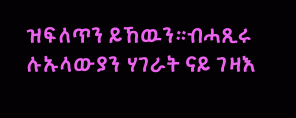ዝፍለጥን ይኸዉን።ብሓጺሩ ሉኡላውያን ሃገራት ናይ ገዛእ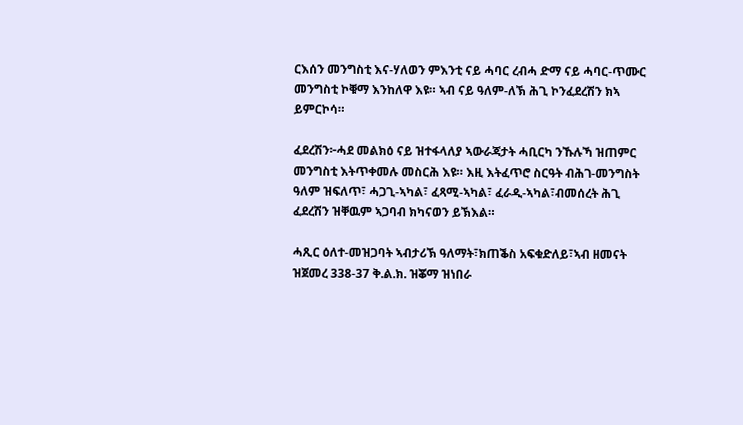ርእሰን መንግስቲ እና-ሃለወን ምእንቲ ናይ ሓባር ረብሓ ድማ ናይ ሓባር-ጥሙር መንግስቲ ኮቑማ እንከለዋ እዩ። ኣብ ናይ ዓለም-ለኽ ሕጊ ኮንፈደረሽን ክኣ ይምርኮሳ።

ፈደረሽን፦ሓደ መልክዕ ናይ ዝተፋላለያ ኣውራጃታት ሓቢርካ ንኹሉኻ ዝጠምር መንግስቲ እትጥቀመሉ መስርሕ እዩ። እዚ እትፈጥሮ ስርዓት ብሕገ-መንግስት ዓለም ዝፍለጥ፣ ሓጋጊ-ኣካል፣ ፈጻሚ-ኣካል፣ ፈራዲ-ኣካል፣ብመሰረት ሕጊ ፈደረሽን ዝቐዉም ኣጋባብ ክካናወን ይኽእል።

ሓጺር ዕለተ-መዝጋባት ኣብታሪኽ ዓለማት፣ክጠቕስ አፍቁድለይ፣ኣብ ዘመናት ዝጀመረ 338-37 ቅ.ል.ክ. ዝቖማ ዝነበራ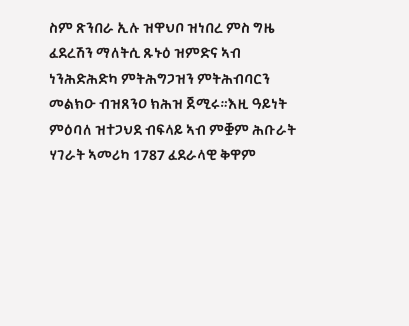ስም ጽንበራ ኢሉ ዝዋህቦ ዝነበረ ምስ ግዜ ፈደረሽን ማለትሲ ጹኑዕ ዝምድና ኣብ ነንሕድሕድካ ምትሕግጋዝን ምትሕብባርን መልክዑ ብዝጸንዐ ክሕዝ ጀሚሩ።እዚ ዓይነት ምዕባለ ዝተጋህደ ብፍላይ ኣብ ምቛም ሕቡራት ሃገራት ኣመሪካ 1787 ፈደራላዊ ቅዋም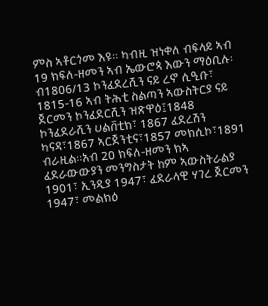ምስ ኣቶርጎመ እዩ። ካብዚ ዝነቀለ ብፍላይ ኣብ 19 ክፍለ-ዘመን ኣብ ኤውሮጳ እውን ማዕቢሉ፡ ብ1806/13 ኮንፈደረሺን ናይ ረኖ ሲዒቡ፣ 1815-16 ኣብ ትሕቲ ስልጣን ኣውስትርያ ናይ ጀርመን ኮንፈደርሺን ዝጽዋዕ፤1848 ኮንፈደራሺን ሀልቨቲክ፣ 1867 ፈደረሽን ካናዳ፣1867 ኣርጀንቲና፣1857 መክሲኮ፣1891 ብራዚል።አብ 20 ክፍለ-ዘመን ክኣ ፈደራውውያን መንግስታት ከም ኣውስትራልያ 1901፣ ኢንዲያ 1947፣ ፈደራላዊ ሃገረ ጀርመን 1947፣ መልክዕ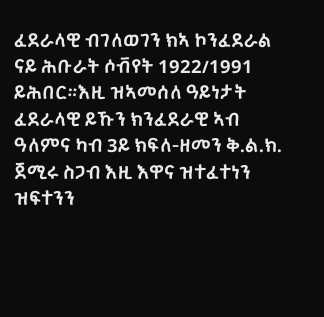ፈደራላዊ ብገለወገን ክኣ ኮንፈደራል ናይ ሕቡራት ሶቭየት 1922/1991 ይሕበር።እዚ ዝኣመሰለ ዓይነታት ፈደራላዊ ይኹን ክንፈደራዊ ኣብ ዓለምና ካብ 3ይ ክፍለ-ዘመን ቅ.ል.ክ. ጀሚሩ ስጋብ እዚ እዋና ዝተፈተነን ዝፍተንን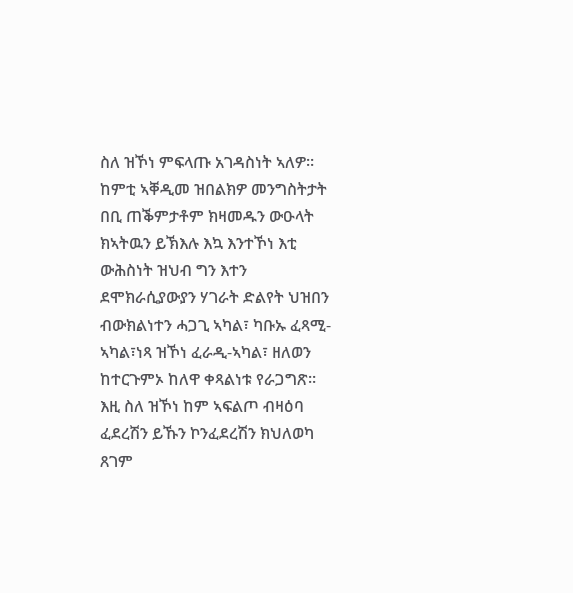ስለ ዝኾነ ምፍላጡ አገዳስነት ኣለዎ። ከምቲ ኣቐዲመ ዝበልክዎ መንግስትታት በቢ ጠቕምታቶም ክዛመዱን ውዑላት ክኣትዉን ይኽእሉ እኳ እንተኾነ እቲ ውሕስነት ዝህብ ግን እተን ደሞክራሲያውያን ሃገራት ድልየት ህዝበን ብውክልነተን ሓጋጊ ኣካል፣ ካቡኡ ፈጻሚ-ኣካል፣ነጻ ዝኾነ ፈራዲ-ኣካል፣ ዘለወን ከተርጉምኦ ከለዋ ቀጻልነቱ የራጋግጽ። እዚ ስለ ዝኾነ ከም ኣፍልጦ ብዛዕባ ፈደረሽን ይኹን ኮንፈደረሽን ክህለወካ ጸገም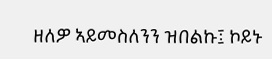ዘለዎ ኣይመስለንን ዝበልኩ፤ ኮይኑ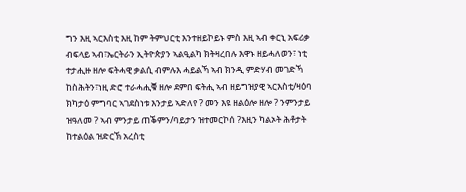ግን እዚ ኣርእስቲ እዚ ከም ትምህርቲ እንተዘይኮይኑ ምስ እዚ ኣብ ቀርኒ አፍሪቃ ብፍላይ ኣብ፣ኤርትራን ኢትዮጵያን ኣልዒልካ ክትዛረበሉ እዋኑ ዘይሓለወን፣ ነቲ ተታሒዙ ዘሎ ፍትሓዊ ቃልሲ ብምሉእ ሓይልኻ ኣብ ክንዲ ምድሃብ መገድኻ ከስሕትን፣ነዚ ድሮ ተራሓሒቑ ዘሎ ደምበ ፍትሒ ኣብ ዘይግዝያዊ ኣርእስቲ/ዛዕባ ክካታዕ ምግባር ኣገደስነቱ እንታይ ኣድለየ ? መን እዩ ዘልዕሎ ዘሎ ? ንምንታይ ዝዓለመ ? ኣብ ምንታይ ጠቕምን/ባይታን ዝተመርኮሰ ?እዚን ካልኦት ሕቶታት ከተልዕል ዝድርኽ አረስቲ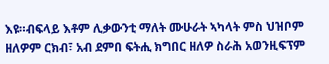እዩ።ብፍላይ እቶም ሊቃውንቲ ማለት ሙሁራት ኣካላት ምስ ህዝቦም ዘለዎም ርክብ፣ አብ ደምበ ፍትሒ ክግበር ዘለዎ ስራሕ አወንዚፍፕም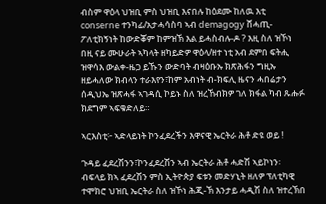ብስም ዋዕላ ህዝቢ ምስ ህዝቢ እናበሉ ከዕደሙ ከለዉ እቲ conserne ተንካፊ/አታሓሳስባ ኣብ demagogy ሸሓጢ-ፖለቲክኝነት ከውድቖም ከምዝኽ እል ይሓስብሉ-ዶ ? እዚ ስለ ዝኾነ በዚ ናይ ሙሁራት ኣካላት ዘካይድዎ ዋዕላ/ዘተ ነቲ አብ ደምበ ፍትሒ ዝዋሳእ ውልቀ-ዜጋ ይኹን ውድባት ብዛዕቡኡ ክጽሕፋን ግዚኡ ዘይሓለው ክብላን ተራእየን፣ከም አብነት ብ-ክፍሊ ዜናን ሓበሬታን ሰዲህኤ ዝጽሓፋ ኣገዳሲ ኮይኑ ስለ ዝረኸብክዎ ገለ ክፋል ካብ ጹሑፉ ክደግም ኣፍቁድለይ።

ኣርእስቲ፦ ኣድላይነት ኮንፈደረችን እዋናዊ ኤርትራ ሕቶ ድዩ ወይ !

ጉዳይ ፈደረሽንን፣ኮንፈደረሽን ኣብ ኤርትራ ሕቶ ሓድሽ ኣይኮነን፡ ብፍላይ ክኣ ፈደረሽን ምስ ኢትዮጵያ ፍቱን መድሃኒት ዘለዎ ፕለቲካዊ ተሞክሮ ህዝቢ ኤርትራ ስለ ዝኾነ ሕጂ-ኽ እንታይ ሓዲሽ ስለ ዝተረኽበ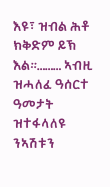እዩ፣ ዝብል ሕቶ ክቅድም ይኽ እል።……… ኣብዚ ዝሓለፈ ዓሰርተ ዓመታት ዝተፋላለዩ ንኣሽቱን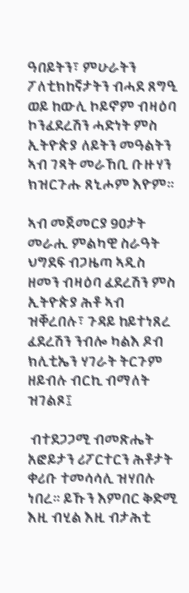ዓበይትን፣ ምሁራትን ፖለቲክከኛታትን ብሓደ ጸግዒ ወይ ከውሊ ኮይኖም ብዛዕባ ኮንፈደረሽን ሓድነት ምስ ኢትዮጵያ ለይትን መዓልትን ኣብ ገጻት መራኸቢ ቡዙሃን ክዝርጉሑ ጸኒሖም እዮም።

ኣብ መጀመርያ 90ታት መራሒ ምልካዊ ስራዓት ህግደፍ ብጋዜጣ ኣዲስ ዘመን ብዛዕባ ፈደረሽን ምስ ኢትዮጵያ ሕቶ ኣብ ዝቐረበሉ፣ ጉዳይ ከይተነጸረ ፈደረሽን ንብሎ ካልእ ዶብ ክሊቲኤን ሃገራት ትርጉም ዘይብሉ ብርኪ ብማለት ዝገልጾ፤

 ብተደጋጋሚ ብመጽሔት አፎይታን ሪፖርተርን ሕቶታት ቀሪቡ ተመሳሳሊ ዝሃበሉ ነበረ። ይኹን እምበር ቅድሚ እዚ ብሂል እዚ ብታሕቲ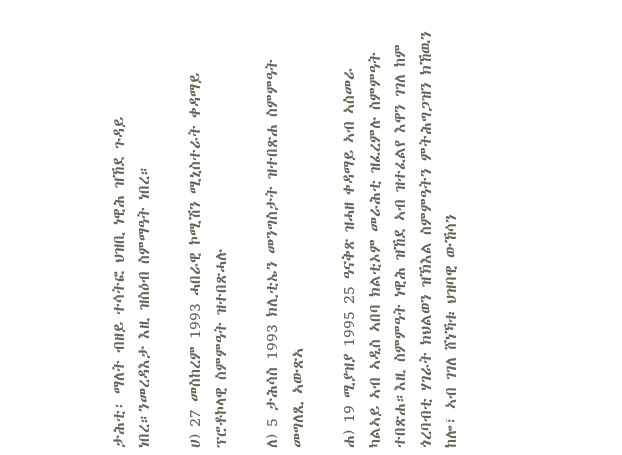ታሕቲ፡ ማለት ብዘይ ተሳትፎ ህዝቢ ነዊሕ ዝኸደ ጉዳይ ነበረ።ንመረዳእታ እዚ ዝስዕብ ስምማዓት ነበረ።

ሀ) 27 መስከረም 1993 ሓበራዊ ኮሚሽን ሚኒስተራት ቀዳማይ ፕሮቶኮላዊ ስምምዓት ዝተበጽሓሉ

ለ) 5 ታሕሳስ 1993 ክሊቲኤን መንግስታት ዝተበጽሐ ስምምዓት መግለጺ ኣውጽኣ

ሐ) 19 ሚያዝያ 1995 25 ዓናቅጽ ዝሓዘ ቀዳማይ ኣብ ኣስመራ ካልኣይ ኣብ ኣዲስ ኣበባ ክልቲኦም መራሕቲ ዝፈረምሉ ስምምዓት ተበጽሐ።እዚ ስምምዓት ነዊሕ ዝኸደ ኣብ ዝተፈልየ እዋን ገገለ ከም ጎረባብቲ ሃገራት ክህልወን ዝኽእል ስምምዓትን ምትሕግጋዝን ክኸዉን ከሎ፣ ኣብ ገገለ ሸነኻቱ ህዝባዊ ውኸሳን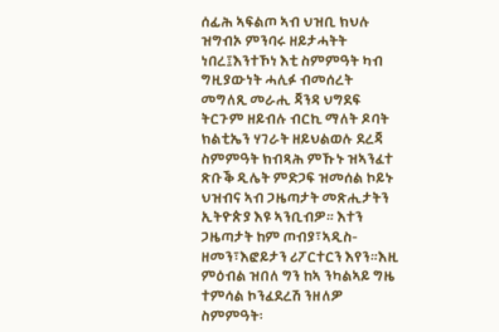ሰፊሕ ኣፍልጦ ኣብ ህዝቢ ክህሉ ዝግብኦ ምንባሩ ዘይታሓትት ነበረ፤እንተኾነ እቲ ስምምዓት ካብ ግዚያውነት ሓሊፉ ብመሰረት መግለጺ መራሒ ጃንዳ ህግደፍ ትርጉም ዘይብሉ ብርኪ ማለት ዶባት ክልቲኤን ሃገራት ዘይህልወሉ ደረጃ ስምምዓት ክብጻሕ ምኹኑ ዝኣንፈተ ጽቡቕ ዲሌት ምድጋፍ ዝመሰል ኮይኑ ህዝብና ኣብ ጋዜጣታት መጽሒታትን ኢትዮጵያ እዩ ኣንቢብዎ። እተን ጋዜጣታት ከም ጦብያ፣ኣዲስ-ዘመን፣እፎይታን ሪፖርተርን እየን።እዚ ምዕብል ዝበለ ግን ከኣ ንካልኣይ ግዜ ተምሳል ኮንፈደረሽ ንዘለዎ ስምምዓት፡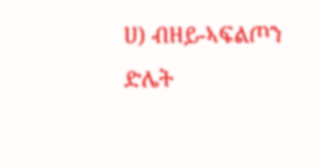ሀ) ብዘይ-ኣፍልጦን ድሌት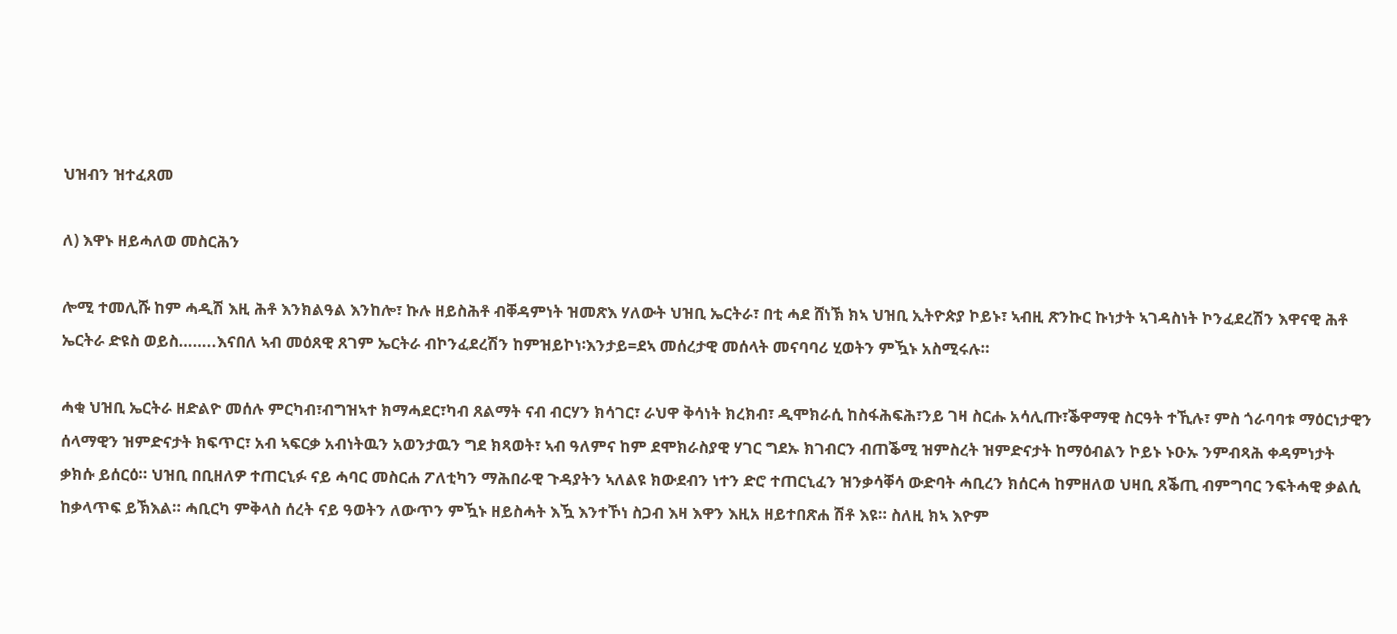ህዝብን ዝተፈጸመ

ለ) እዋኑ ዘይሓለወ መስርሕን

ሎሚ ተመሊሹ ከም ሓዲሽ እዚ ሕቶ እንክልዓል እንከሎ፣ ኩሉ ዘይስሕቶ ብቐዳምነት ዝመጽእ ሃለውት ህዝቢ ኤርትራ፣ በቲ ሓደ ሸነኽ ክኣ ህዝቢ ኢትዮጵያ ኮይኑ፣ ኣብዚ ጽንኩር ኩነታት ኣገዳስነት ኮንፈደረሽን እዋናዊ ሕቶ ኤርትራ ድዩስ ወይስ……..እናበለ ኣብ መዕጸዊ ጸገም ኤርትራ ብኮንፈደረሽን ከምዝይኮነ፡እንታይ=ደኣ መሰረታዊ መሰላት መናባባሪ ሂወትን ምዃኑ አስሚሩሉ።

ሓቂ ህዝቢ ኤርትራ ዘድልዮ መሰሉ ምርካብ፣ብግዝኣተ ክማሓደር፣ካብ ጸልማት ናብ ብርሃን ክሳገር፣ ራህዋ ቅሳነት ክረክብ፣ ዲሞክራሲ ከስፋሕፍሕ፣ንይ ገዛ ስርሑ አሳሊጡ፣ቕዋማዊ ስርዓት ተኺሉ፣ ምስ ጎራባባቱ ማዕርነታዊን ሰላማዊን ዝምድናታት ክፍጥር፣ አብ ኣፍርቃ አብነትዉን አወንታዉን ግደ ክጻወት፣ ኣብ ዓለምና ከም ደሞክራስያዊ ሃገር ግደኡ ክገብርን ብጠቕሚ ዝምስረት ዝምድናታት ከማዕብልን ኮይኑ ኑዑኡ ንምብጻሕ ቀዳምነታት ቃክሱ ይሰርዕ። ህዝቢ በቢዘለዎ ተጠርኒፉ ናይ ሓባር መስርሐ ፖለቲካን ማሕበራዊ ጉዳያትን ኣለልዩ ክውደብን ነተን ድሮ ተጠርኒፈን ዝንቃሳቐሳ ውድባት ሓቢረን ክሰርሓ ከምዘለወ ህዛቢ ጸቕጢ ብምግባር ንፍትሓዊ ቃልሲ ከቃላጥፍ ይኽእል። ሓቢርካ ምቅላስ ሰረት ናይ ዓወትን ለውጥን ምዃኑ ዘይስሓት እዃ እንተኾነ ስጋብ እዛ እዋን እዚአ ዘይተበጽሐ ሽቶ እዩ። ስለዚ ክኣ እዮም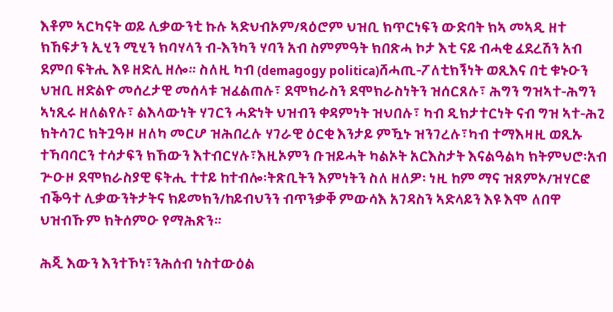እቶም ኣርካናት ወይ ሊቃውንቲ ኩሉ ኣድህብኦም/ጻዕሮም ህዝቢ ክጥርነፍን ውድባት ክኣ መኣዲ ዘተ ክኸፍታን ኢሂን ሚሂን ክባሃላን ብ-እንካን ሃባን አብ ስምምዓት ክበጽሓ ኮታ እቲ ናይ ብሓቂ ፈደረሽን አብ ደምበ ፍትሒ እዩ ዘድሊ ዘሎ። ስለዚ ካብ (demagogy politica)ሸሓጢ-ፖለቲክኝነት ወጺእና በቲ ቁኑዑን ህዝቢ ዘድልዮ መሰረታዊ መሰላቱ ዝፈልጠሉ፣ ደሞክራስን ደሞክራስነትን ዝሰርጸሉ፣ ሕግን ግዝኣተ-ሕግን ኣነጺሩ ዘለልየሉ፣ ልእላውነት ሃገርን ሓድነት ህዝብን ቀዳምነት ዝህበሉ፣ ካብ ዲክታተርነት ናብ ግዝ ኣተ-ሕጊ ክትሳገር ክትጓዓዞ ዘለካ መርሆ ዝሕበረሉ ሃገራዊ ዕርቂ እንታይ ምዃኑ ዝንገረሉ፣ካብ ተማእዛዚ ወጺኡ ተኻባባርን ተሳታፍን ክኸውን እተብርሃሉ፣እዚኦምን ቡዝይሓት ካልኦት አርእስታት እናልዓልካ ክትምህሮ፡አብ ጕዑዞ ደሞክራስያዊ ፍትሒ ተተይ ከተብሎ፡ትጽቢትን እምነትን ስለ ዘለዎ፡ ነዚ ከም ማና ዝጸምኦ/ዝሃርፎ ብቕዓተ ሊቃውንትታትና ክይመክን/ከይብህንን ብጥንቃቐ ምውሳእ አገዳስን ኣድላይን እዩ እሞ ለበዋ ህዝብኹም ክትሰምዑ የማሕጽን።

ሕጂ እውን እንተኾነ፣ንሕሰብ ነስተውዕል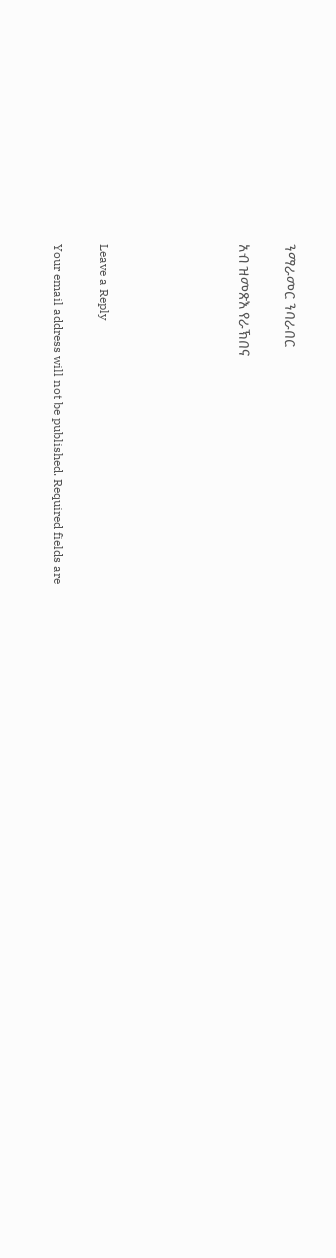ንማራመር ንባራበር

አብ ዝመጽእ የራኽበና





Leave a Reply

Your email address will not be published. Required fields are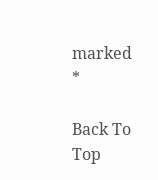marked *

Back To Top